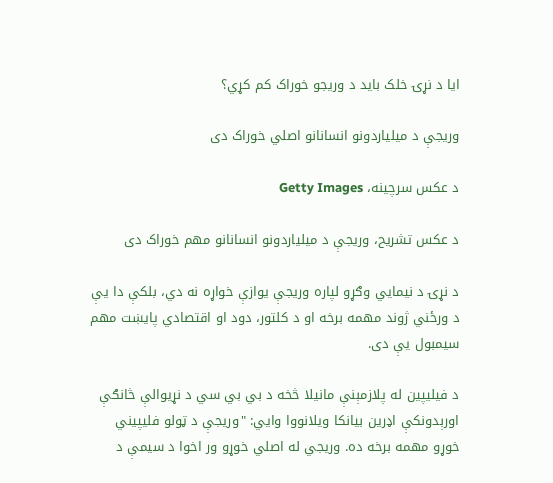ایا د نړۍ خلک باید د وریجو خوراک کم کړي؟

وریجې د میلیاردونو انسانانو اصلي خوراک دی

د عکس سرچینه، Getty Images

د عکس تشریح، وریجې د میلیاردونو انسانانو مهم خوراک دی

د نړۍ د نیمايي وګړو لپاره وریجې یوازې خواړه نه دي، بلکې دا یې د ورځني ژوند مهمه برخه او د کلتور، دود او اقتصادي پایښت مهم سیمبول یې دی.

د فیلیپین له پلازمېنې مانیلا څخه د بي بي سي د نړیوالې څانګې اورېدونکې اډرین بیانکا ویلانووا وايي: "وریجې د ټولو فلیپیني خوړو مهمه برخه ده. وریجي له اصلي خوړو ور اخوا د سیمې د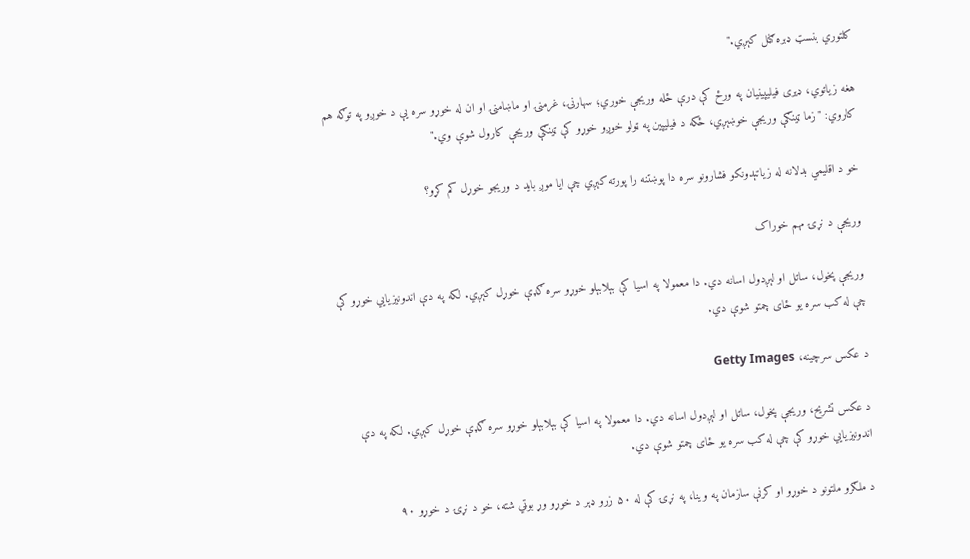کلتوري بنسټ ډبره ګڼل کېږي."

هغه زیاتوي، ډیری فیلیپینیان په ورځ کې درې ځله وریجې خوري؛ سهارنۍ، غرمنۍ او ماښامنۍ او ان له خوړو سره یې د خوږو په توګه هم کاروي: "زما ټینګې وریجې خوښېږي، ځکه د فیلیپین په ټولو خوږو خوړو کې ټینګې وریجې کارول شوې وي."

خو د اقلیمي بدلانه له زیاتېدونکو فشارونو سره دا پوښتنه را پورته کېږي چې ایا موږ باید د وریجو خوړل کم کړو؟

وریجې د نړۍ مهم خوراک

وريجې پخول، ساتل او لېږدول اسانه دي. دا معمولا په اسیا کې بېلابېلو خوړو سره ګډې خوړل کېږي. لکه په دې اندونیزیايي خوړو کې چې له کب سره یو ځای چمتو شوې دي.

د عکس سرچینه، Getty Images

د عکس تشریح، وريجې پخول، ساتل او لېږدول اسانه دي. دا معمولا په اسیا کې بېلابېلو خوړو سره ګډې خوړل کېږي. لکه په دې اندونیزیايي خوړو کې چې له کب سره یو ځای چمتو شوې دي.

د ملګرو ملتونو د خوړو او کرنې سازمان په وینا، په نړۍ کې له ۵۰ زرو ډېر د خوړو وړ بوټي شته، خو د نړۍ د خوړو ۹۰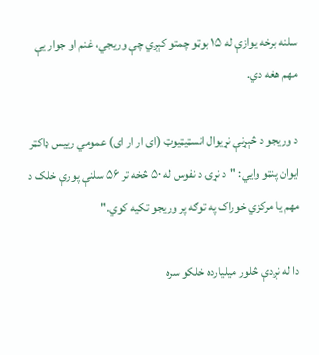سلنه برخه یوازې له ۱۵ بوټو چمتو کېږي چې وریجي، غنم او جوار یې مهم هغه دي.

د وریجو د څېړنې نړیوال انسټیټیوټ (ای ار ار ای) عمومي رییس ډاکټر ایوان پنټو وايي: "د نړۍ د نفوس له ۵۰ څخه تر ۵۶ سلنې پورې خلک د مهم یا مرکزي خوراک په توګه پر وریجو تکیه کوي."

دا له نږدې څلور میلیارده خلکو سره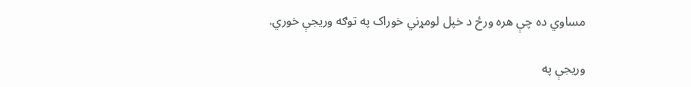مساوي ده چې هره ورځ د خپل لومړني خوراک په توګه وریجې خوري.

وریجې په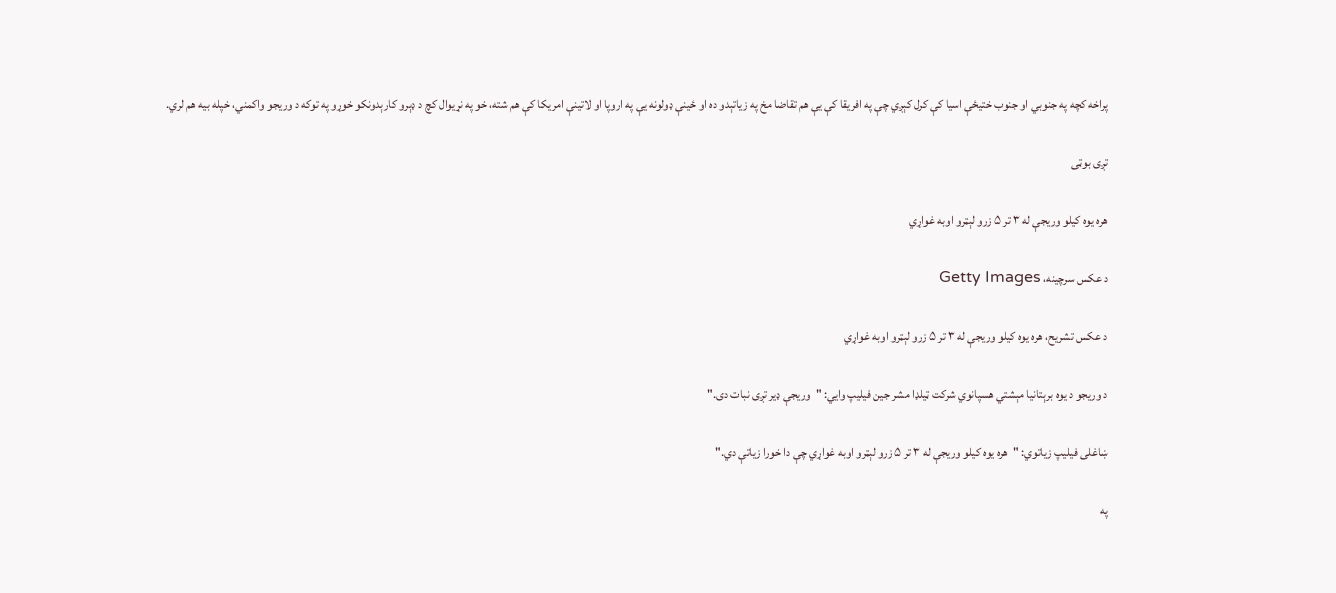پراخه کچه په جنوبي او جنوب ختیځې اسیا کې کرل کېږي چې په افریقا کې یې هم تقاضا مخ په زیاتېدو ده او ځینې ډولونه یې په اروپا او لاتینې امریکا کې هم شته، خو په نړیوال کچ د ډېرو کارېدونکو خوړو په توکه د وریجو واکمني، خپله بیه هم لري.

تږی بوټی

هره یوه کیلو وریجې له ۳ تر ۵ زرو لېټرو اوبه غواړي

د عکس سرچینه، Getty Images

د عکس تشریح، هره یوه کیلو وریجې له ۳ تر ۵ زرو لېټرو اوبه غواړي

د وریجو د یوه برېتانیا مېشتي هسپانوي شرکت ټیلډا مشر جین فیلیپ وايي: "وریجې ډیر تږی نبات دی."

ښاغلی فیلیپ زیاتوي: "هره یوه کیلو وریجې له ۳ تر ۵ زرو لېټرو اوبه غواړي چې دا خورا زیاتې دي."

په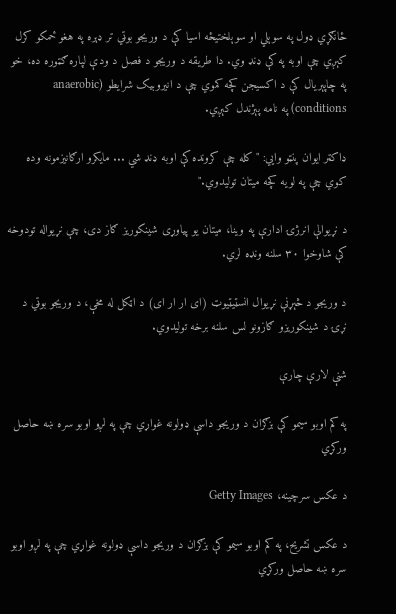ځانګړي ډول په سوېلي او سوېلختیځه اسیا کې د وریجو بوټي تر ډېره په هغو ځمکو کرل کېږي چې اوبه په کې ډنډ وي. دا طریقه د وریجو د فصل د ودې لپاره ګټوره ده، خو په چاپېریال کې د اکسیجن کچه کموي چې د انیروبیک شرایطو (anaerobic conditions) په نامه پېژندل کېږي.

ډاکټر ایوان پنټو وايي: "کله چې کرونده کې اوبه ډنډ شي ... مایکرو ارګانیزمونه وده کوي چې په لویه کچه میتان تولیدوي."

د نړیوالې انرژۍ ادارې په وینا، میتان یو پیاوړی شینکوریز ګاز دی، چې نړیواله تودوخه کې شاوخوا ۳۰ سلنه ونډه لري.

د وریجو د څېړنې نړیوال انسټیټیوټ (ای ار ار ای) د اټکل له مخې، د وریجو بوټي د نړۍ د شینکوریزو ګازونو لس سلنه برخه تولیدوي.

شنې لارې چارې

په کم اوبو سیمو کې بزګران د وریجو داسې ډولونه غواړي چې په لږو اوبو سره ښه حاصل ورکړي

د عکس سرچینه، Getty Images

د عکس تشریح، په کم اوبو سیمو کې بزګران د وریجو داسې ډولونه غواړي چې په لږو اوبو سره ښه حاصل ورکړي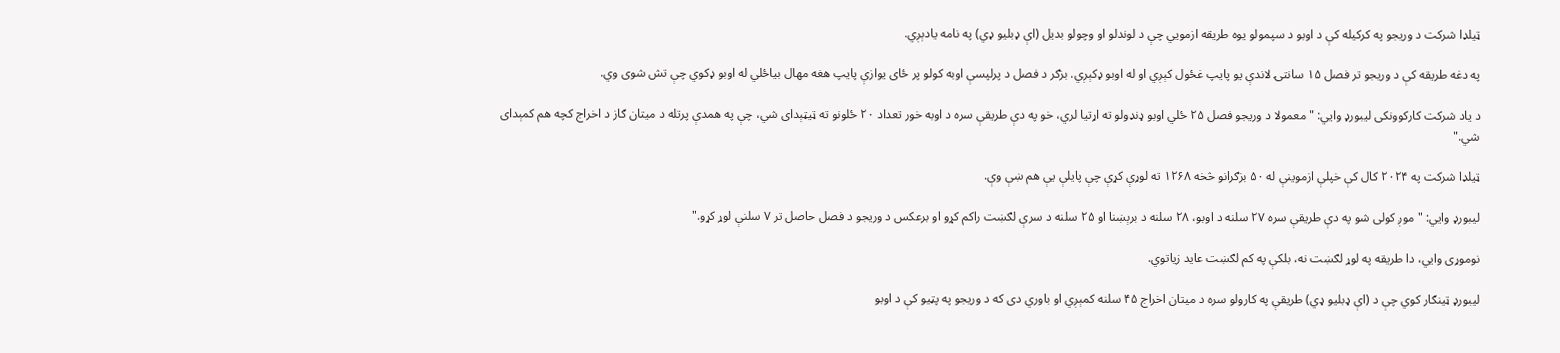ټیلډا شرکت د وریجو په کرکیله کې د اوبو د سپمولو یوه طریقه ازمويي چې د لوندلو او وچولو بدیل (اې ډبلیو ډي) په نامه یادېږي.

په دغه طریقه کې د وریجو تر فصل ۱۵ سانتۍ لاندې یو پایپ غځول کېږي او له اوبو ډکېږي. بزګر د فصل د پرلپسې اوبه کولو پر ځای یوازې پایپ هغه مهال بیاځلي له اوبو ډکوي چې تش شوی وي.

د یاد شرکت کارکوونکی لیبورډ وايي: " معمولا د وریجو فصل ۲۵ ځلي اوبو ډنډولو ته اړتیا لري، خو په دې طریقې سره د اوبه خور تعداد ۲۰ ځلونو ته ټیټېدای شي، چې په همدې پرتله د میتان ګاز د اخراج کچه هم کمېدای شي."

ټیلډا شرکت په ۲۰۲۴ کال کې خپلې ازموینې له ۵۰ بزګرانو څخه ۱۲۶۸ ته لوړې کړې چې پایلې یې هم ښې وې.

لیبورډ وايي: "موږ کولی شو په دې طریقې سره ۲۷ سلنه د اوبو، ۲۸ سلنه د برېښنا او ۲۵ سلنه د سرې لګښت راکم کړو او برعکس د وریجو د فصل حاصل تر ۷ سلنې لوړ کړو."

نوموړی وايي، دا طریقه په لوړ لګښت نه، بلکې په کم لګښت عاید زیاتوي.

لیبورډ ټینګار کوي چې د (اې ډبلیو ډي) طریقې په کارولو سره د میتان اخراج ۴۵ سلنه کمېږي او باوري دی که د وریجو په پټیو کې د اوبو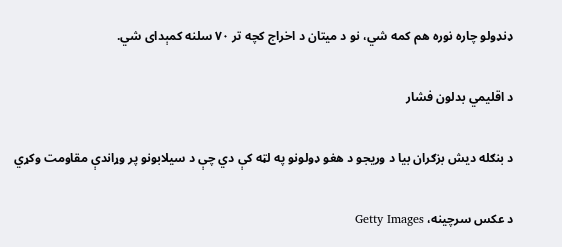ډنډولو چاره نوره هم کمه شي، نو د میتان د اخراج کچه تر ۷۰ سلنه کمېدای شي.

د اقلیمي بدلون فشار

د بنګله دیش بزګران بیا د وریجو د هغو ډولونو په لټه کې دي چې د سیلابونو پر وړاندې مقاومت وکړي

د عکس سرچینه، Getty Images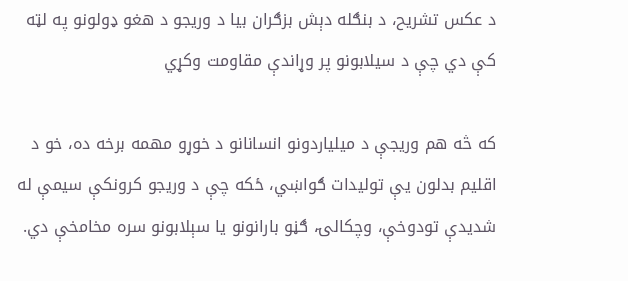د عکس تشریح، د بنګله دېش بزګران بیا د وریجو د هغو ډولونو په لټه کې دي چې د سیلابونو پر وړاندې مقاومت وکړي

که څه هم وریجې د میلیاردونو انسانانو د خوړو مهمه برخه ده، خو د اقلیم بدلون یې تولیدات ګواښي، ځکه چې د وریجو کرونکې سیمې له شدیدې تودوخې، وچکالۍ، ګڼو بارانونو یا سېلابونو سره مخامخې دي.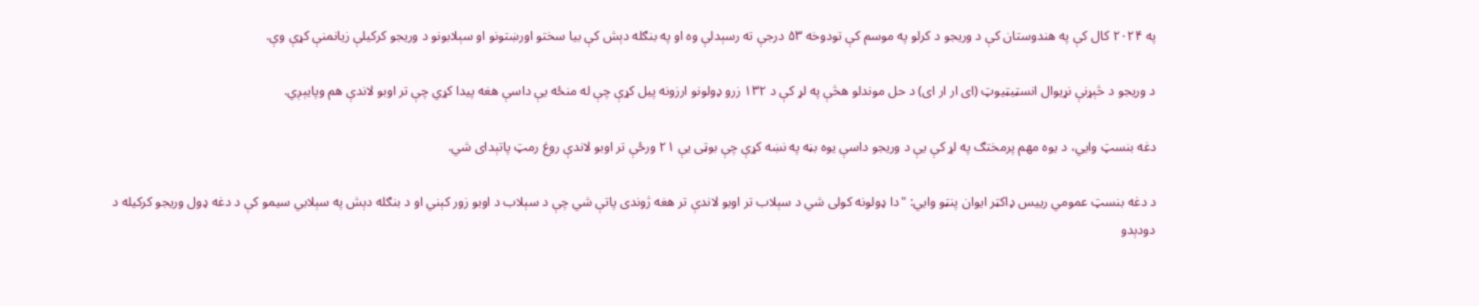په ۲۰۲۴ کال کې په هندوستان کې د وریجو د کرلو په موسم کې تودوخه ۵۳ درجې ته رسېدلې وه او په بنګله دېش کې بیا سختو اورښتونو او سېلابونو د وریجو کرکیلې زیانمنې کړې وې.

د وریجو د څېړنې نړیوال انسټیټیوټ (ای ار ار ای) د حل موندلو هڅې په لړ کې د ۱۳۲ زرو ډولونو ارزونه پیل کړې چې له منځه یې داسې هغه پیدا کړي چې تر اوبو لاندې هم وپایېږي.

دغه بنسټ وايي، د یوه مهم پرمختګ په لړ کې یې د وریجو داسې یوه بڼه په نښه کړې چې بوټی یې ۲۱ ورځې تر اوبو لاندې روغ رمټ پاتېدای شي.

د دغه بنسټ عمومي رییس ډاکټر ایوان پنټو وايي: "دا ډولونه کولی شي د سېلاب تر اوبو لاندې تر هغه ژوندی پاتې شي چې د سېلاب د اوبو زور کېني او د بنګله دېش په سېلابي سیمو کې د دغه ډول وریجو کرکیله د دودېدو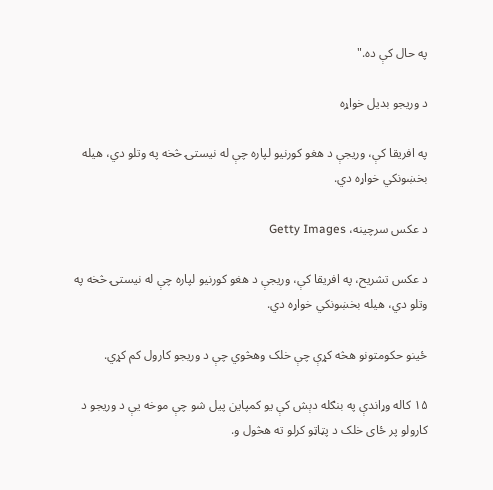په حال کې ده."

د وریجو بدیل خواړه

په افریقا کې، وریجې د هغو کورنیو لپاره چې له نیستۍ څخه په وتلو دي، هیله بخښونکي خواړه دي.

د عکس سرچینه، Getty Images

د عکس تشریح، په افریقا کې، وریجې د هغو کورنیو لپاره چې له نیستۍ څخه په وتلو دي، هیله بخښونکي خواړه دي.

ځینو حکومتونو هڅه کړې چې خلک وهڅوي چې د وریجو کارول کم کړي.

۱۵ کاله وړاندې په بنګله دېش کې یو کمپاین پیل شو چې موخه یې د وریجو د کارولو پر ځای خلک د پټاټو کرلو ته هڅول و.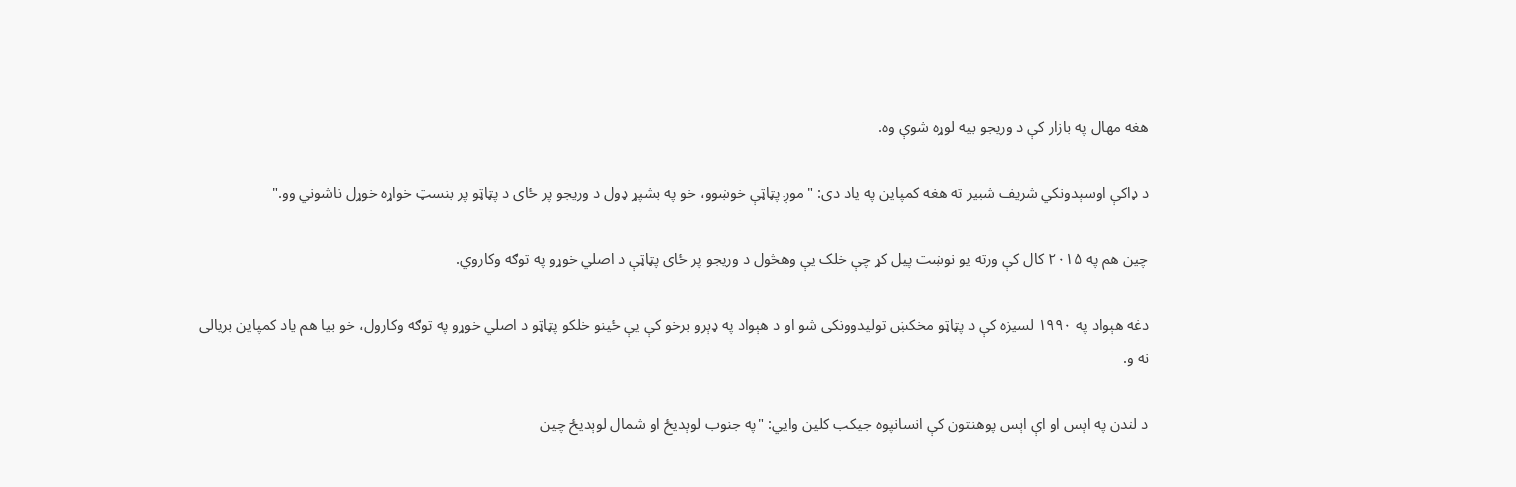هغه مهال په بازار کې د وریجو بیه لوړه شوې وه.

د ډاکې اوسېدونکي شریف شبیر ته هغه کمپاین په یاد دی: "موږ پټاټې خوښوو، خو په بشپړ ډول د وريجو پر ځای د پټاټو پر بنسټ خواړه خوړل ناشوني وو."

چین هم په ۲۰۱۵ کال کې ورته یو نوښت پیل کړ چې خلک یې وهڅول د وریجو پر ځای پټاټې د اصلي خوړو په توګه وکاروي.

دغه هېواد په ۱۹۹۰ لسیزه کې د پټاټو مخکښ تولیدوونکی شو او د هېواد په ډېرو برخو کې یې ځینو خلکو پټاټو د اصلي خوړو په توګه وکارول، خو بیا هم یاد کمپاین بریالی نه و.

د لندن په اېس او اې اېس پوهنتون کې انسانپوه جیکب کلین وايي: "په جنوب لوېدیځ او شمال لوېدیځ چین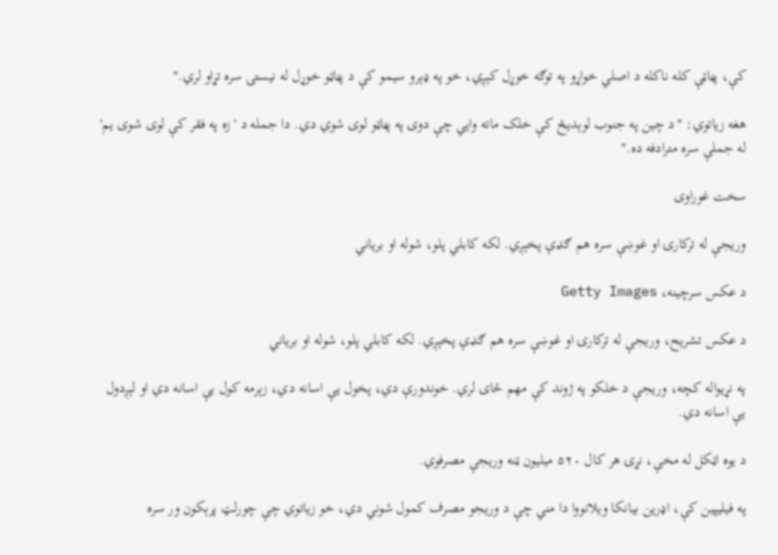کې، پټاټې کله ناکله د اصلي خواړو په توګه خوړل کېږي، خو په ډېرو سیمو کې د پټاټو خوړل له نیستۍ سره تړاو لري."

هغه زیاتوي: "د چین په جنوب لوېدیځ کې خلک ماته وايي چې دوی په پټاټو لوی شوي دي. دا جمله د 'زه په فقر کې لوی شوی یم' له جملې سره مترادفه ده."

سخت غوراوی

وریجې له ترکارۍ او غوښې سره هم ګډې پخېږي. لکه کابلي پلو، شوله او بریاني

د عکس سرچینه، Getty Images

د عکس تشریح، وریجې له ترکارۍ او غوښې سره هم ګډې پخېږي. لکه کابلي پلو، شوله او بریاني

په نړیواله کچه، وريجې د خلکو په ژوند کې مهم ځای لري. خوندورې دي، پخول یې اسانه دي، زېرمه کول یې اسانه دي او لېږدول یې اسانه دي.

د یوه اټکل له مخې، نړۍ هر کال ۵۲۰ میلیون ټنه وريجې مصرفوي.

په فیلیپین کې، اډرین بیانکا ویلانووا دا مني چې د وریجو مصرف کمول شوني دي، خو زیاتوي چې چورلټ پرېکون ور سره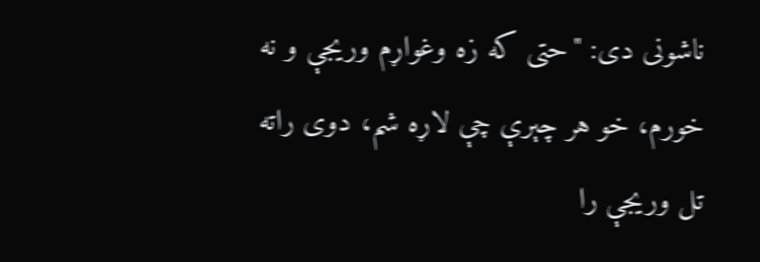ناشونی دی: "حتی که زه وغواړم وريجې و نه خورم، خو هر چېرې چې لاړه شم، دوی راته تل وریجې را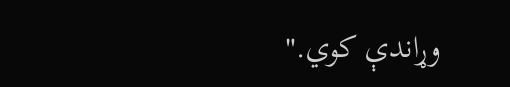وړاندې کوي."